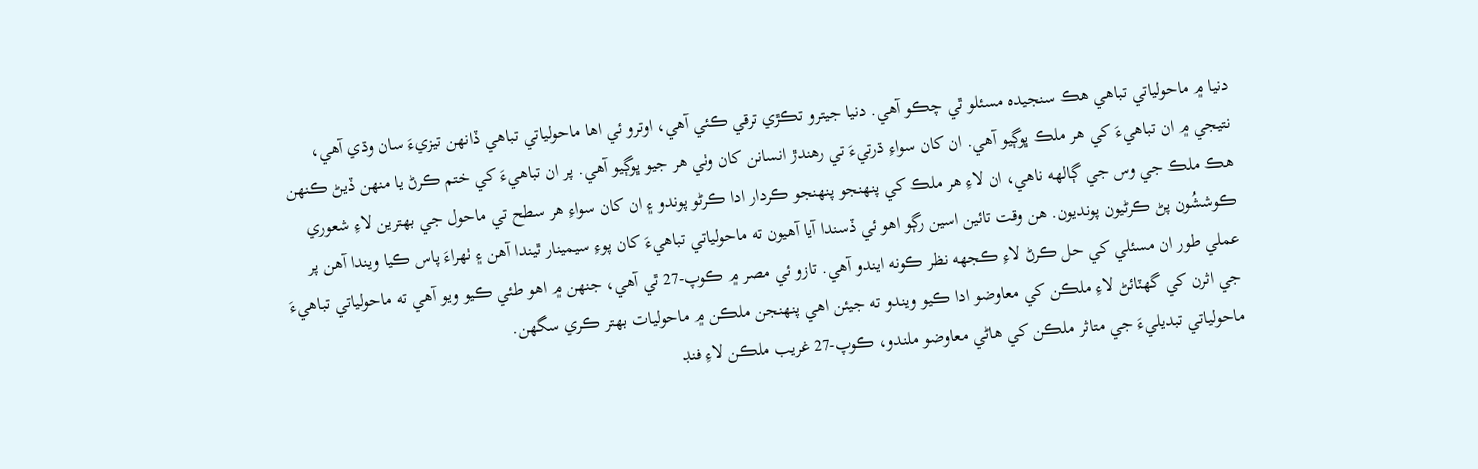دنيا ۾ ماحولياتي تباهي هڪ سنجيده مسئلو ٿي چڪو آهي. دنيا جيترو تڪڙي ترقي ڪئي آهي، اوترو ئي اها ماحولياتي تباهي ڏانهن تيزيءَ سان وڌي آهي، نتيجي ۾ ان تباهيءَ کي هر ملڪ ڀوڳيو آهي. ان کان سواءِ ڌرتيءَ تي رهندڙ انسانن کان وٺي هر جيو ڀوڳيو آهي. پر ان تباهيءَ کي ختم ڪرڻ يا منهن ڏيڻ ڪنهن هڪ ملڪ جي وس جي ڳالهه ناهي، ان لاءِ هر ملڪ کي پنهنجو پنهنجو ڪردار ادا ڪرڻو پوندو ۽ ان کان سواءِ هر سطح تي ماحول جي بهترين لاءِ شعوري ڪوششُون پڻ ڪرڻيون پونديون. هن وقت تائين اسين رڳو اهو ئي ڏسندا آيا آهيون ته ماحولياتي تباهيءَ کان پوءِ سيمينار ٿيندا آهن ۽ ٺهراءَ پاس ڪيا ويندا آهن پر عملي طور ان مسئلي کي حل ڪرڻ لاءِ ڪجهه نظر ڪونه ايندو آهي. تازو ئي مصر ۾ ڪوپ-27 ٿي آهي، جنهن ۾ اهو طئي ڪيو ويو آهي ته ماحولياتي تباهيءَ جي اثرن کي گهٽائڻ لاءِ ملڪن کي معاوضو ادا ڪيو ويندو ته جيئن اهي پنهنجن ملڪن ۾ ماحوليات بهتر ڪري سگهن.
ماحولياتي تبديليءَ جي متاثر ملڪن کي هاڻي معاوضو ملندو، ڪوپ-27 غريب ملڪن لاءِ فنڊ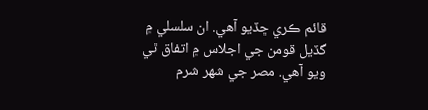قائم ڪري ڇڏيو آهي. ان سلسلي ۾ گڏيل قومن جي اجلاس ۾ اتفاق ٿي ويو آهي. مصر جي شهر شرم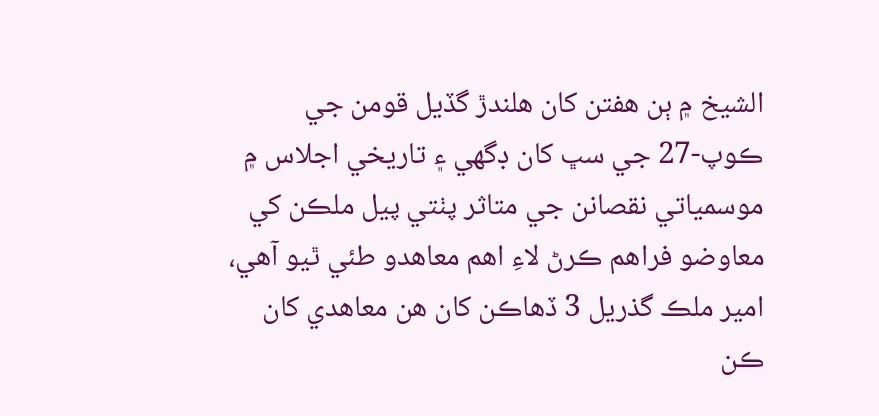الشيخ ۾ ٻن هفتن کان هلندڙ گڏيل قومن جي ڪوپ-27 جي سڀ کان ڊگهي ۽ تاريخي اجلاس ۾ موسمياتي نقصانن جي متاثر پٺتي پيل ملڪن کي معاوضو فراهم ڪرڻ لاءِ اهم معاهدو طئي ٿيو آهي، امير ملڪ گذريل 3 ڏهاڪن کان هن معاهدي کان ڪن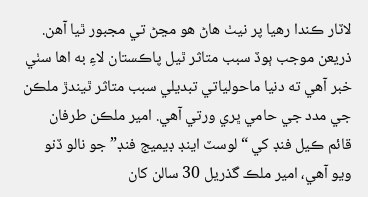لاٽار ڪندا رهيا پر نيٺ هاڻ هو مڃڻ تي مجبور ٿيا آهن. ذريعن موجب ٻوڏ سبب متاثر ٿيل پاڪستان لاءِ به اها سٺي خبر آهي ته دنيا ماحولياتي تبديلي سبب متاثر ٿيندڙ ملڪن جي مدد جي حامي ڀري ورتي آهي. امير ملڪن طرفان قائم ڪيل فنڊ کي “لوسٽ اينڊ ڊيميج فنڊ” جو نالو ڏنو ويو آهي، امير ملڪ گذريل 30 سالن کان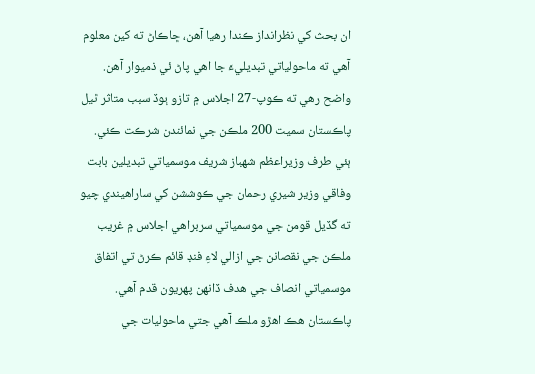ان بحث کي نظرانداز ڪندا رهيا آهن، ڇاڪاڻ ته کين معلوم آهي ته ماحولياتي تبديليءَ جا اهي پاڻ ئي ذميوار آهن. واضح رهي ته ڪوپ-27 اجلاس ۾ تازو ٻوڏ سبب متاثر ٿيل پاڪستان سميت 200 ملڪن جي نمائندن شرڪت ڪئي. ٻئي طرف وزيراعظم شهباز شريف موسمياتي تبديلين بابت وفاقي وزير شيري رحمان جي ڪوششن کي ساراهيندي چيو ته گڏيل قومن جي موسمياتي سربراهي اجلاس ۾ غريب ملڪن جي نقصانن جي ازالي لاءِ فنڊ قائم ڪرڻ تي اتفاق موسمياتي انصاف جي هدف ڏانهن پهريون قدم آهي. پاڪستان هڪ اهڙو ملڪ آهي جتي ماحوليات جي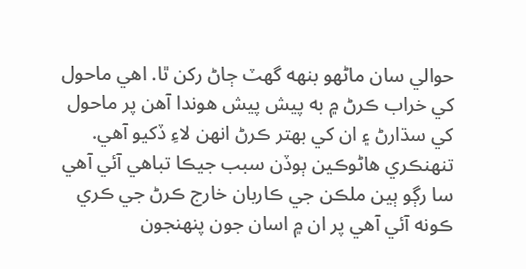حوالي سان ماڻهو بنهه گهٽ ڄاڻ رکن ٿا. اهي ماحول کي خراب ڪرڻ ۾ به پيش پيش هوندا آهن پر ماحول کي سڌارڻ ۽ ان کي بهتر ڪرڻ انهن لاءِ ڏکيو آهي. تنهنڪري هاڻوڪين ٻوڏن سبب جيڪا تباهي آئي آهي سا رڳو ٻين ملڪن جي ڪاربان خارج ڪرڻ جي ڪري ڪونه آئي آهي پر ان ۾ اسان جون پنهنجون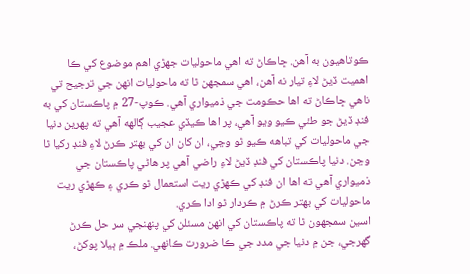ڪوتاهيون به آهن. ڇاڪاڻ ته اهي ماحوليات جهڙي اهم موضوع کي ڪا اهميت ڏيڻ لاءِ تيار نه آهن، اهي سمجهن ٿا ته ماحوليات انهن جي ترجيح تي ناهي ڇاڪاڻ ته اها حڪومت جي ذميواري آهي. ڪوپ-27 ۾ پاڪستان کي به فنڊ ڏيڻ جو طئي ڪيو ويو آهي، پر اها ڪيڏي عجيب ڳالهه آهي ته پهرين دنيا جي ماحوليات کي تباهه ڪيو ٿو وڃي، ان کان ان کي بهتر ڪرڻ لاءِ فنڊ رکيا ٿا وڃن. دنيا پاڪستان کي فنڊ ڏيڻ لاءِ راضي آهي پر هاڻي پاڪستان جي ذميواري آهي ته اها ان فنڊ کي ڪهڙي ريت استعمال ٿو ڪري ۽ ڪهڙي ريت ماحوليات کي بهتر ڪرڻ ۾ ڪردار ٿو ادا ڪري.
اسين سمجهون ٿا ته پاڪستان کي انهن مسئلن کي پنهنجي سر حل ڪرڻ گهرجي، جن ۾ دنيا جي مدد جي ڪا ضرورت ڪانهي. ملڪ ۾ ٻيلا پوکڻ،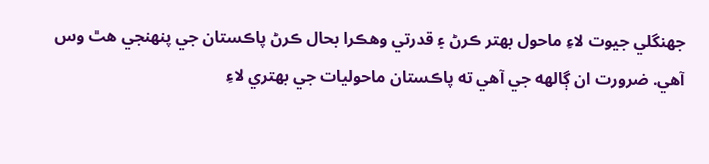جهنگلي جيوت لاءِ ماحول بهتر ڪرڻ ۽ قدرتي وهڪرا بحال ڪرڻ پاڪستان جي پنهنجي هٿ وس آهي. ضرورت ان ڳالهه جي آهي ته پاڪستان ماحوليات جي بهتري لاءِ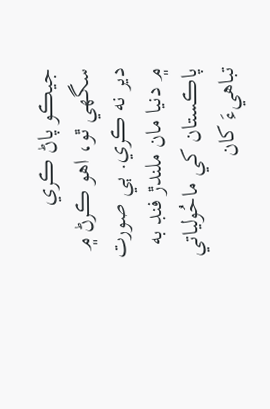جيڪو پاڻ ڪري سگهي ٿو، اهو ڪرڻ ۾ دير نه ڪري. ٻي صورت ۾ دنيا مان ملندڙ فنڊ به پاڪستان کي ماحُولياتي تباهيءَ کان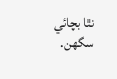نٿا بچائي سگهن.